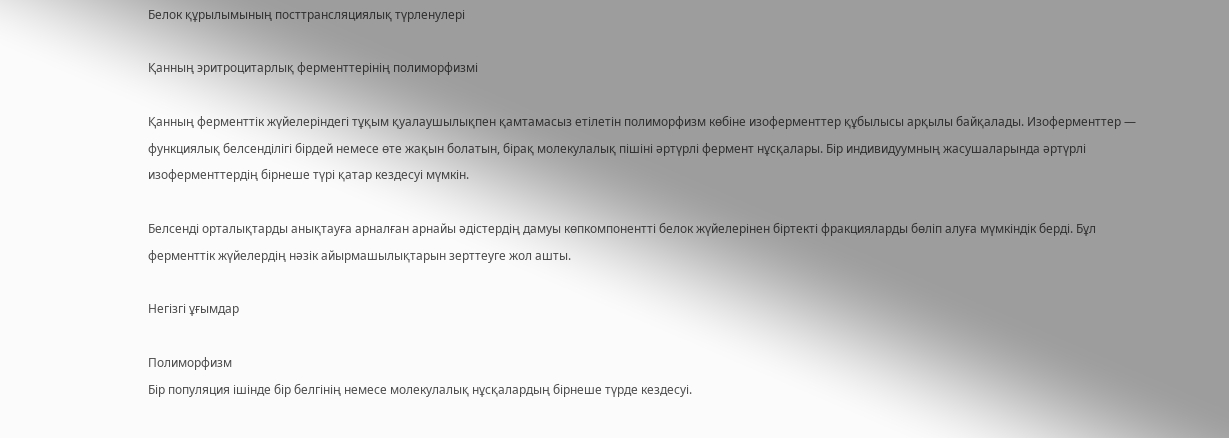Белок құрылымының посттрансляциялық түрленулері

Қанның эритроцитарлық ферменттерінің полиморфизмі

Қанның ферменттік жүйелеріндегі тұқым қуалаушылықпен қамтамасыз етілетін полиморфизм көбіне изоферменттер құбылысы арқылы байқалады. Изоферменттер — функциялық белсенділігі бірдей немесе өте жақын болатын, бірақ молекулалық пішіні әртүрлі фермент нұсқалары. Бір индивидуумның жасушаларында әртүрлі изоферменттердің бірнеше түрі қатар кездесуі мүмкін.

Белсенді орталықтарды анықтауға арналған арнайы әдістердің дамуы көпкомпонентті белок жүйелерінен біртекті фракцияларды бөліп алуға мүмкіндік берді. Бұл ферменттік жүйелердің нәзік айырмашылықтарын зерттеуге жол ашты.

Негізгі ұғымдар

Полиморфизм
Бір популяция ішінде бір белгінің немесе молекулалық нұсқалардың бірнеше түрде кездесуі.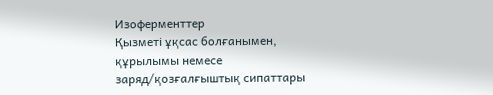Изоферменттер
Қызметі ұқсас болғанымен, құрылымы немесе заряд/қозғалғыштық сипаттары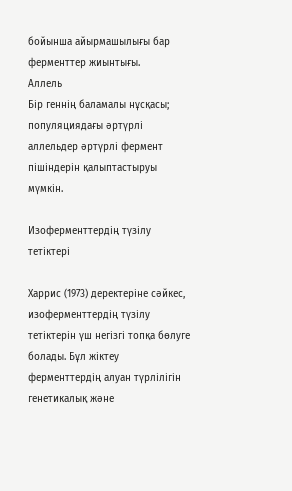бойынша айырмашылығы бар ферменттер жиынтығы.
Аллель
Бір геннің баламалы нұсқасы; популяциядағы әртүрлі аллельдер әртүрлі фермент пішіндерін қалыптастыруы мүмкін.

Изоферменттердің түзілу тетіктері

Харрис (1973) деректеріне сәйкес, изоферменттердің түзілу тетіктерін үш негізгі топқа бөлуге болады. Бұл жіктеу ферменттердің алуан түрлілігін генетикалық және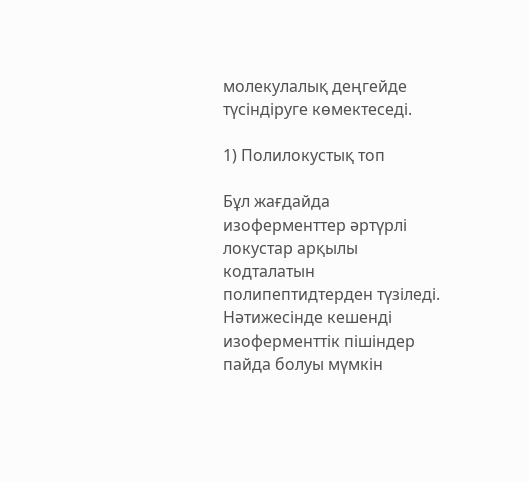молекулалық деңгейде түсіндіруге көмектеседі.

1) Полилокустық топ

Бұл жағдайда изоферменттер әртүрлі локустар арқылы кодталатын полипептидтерден түзіледі. Нәтижесінде кешенді изоферменттік пішіндер пайда болуы мүмкін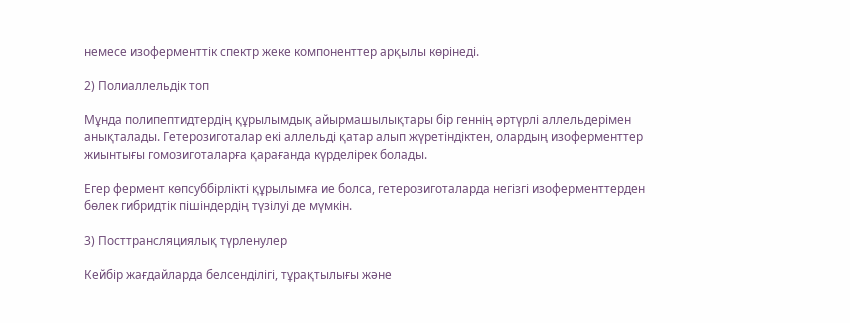немесе изоферменттік спектр жеке компоненттер арқылы көрінеді.

2) Полиаллельдік топ

Мұнда полипептидтердің құрылымдық айырмашылықтары бір геннің әртүрлі аллельдерімен анықталады. Гетерозиготалар екі аллельді қатар алып жүретіндіктен, олардың изоферменттер жиынтығы гомозиготаларға қарағанда күрделірек болады.

Егер фермент көпсуббірлікті құрылымға ие болса, гетерозиготаларда негізгі изоферменттерден бөлек гибридтік пішіндердің түзілуі де мүмкін.

3) Посттрансляциялық түрленулер

Кейбір жағдайларда белсенділігі, тұрақтылығы және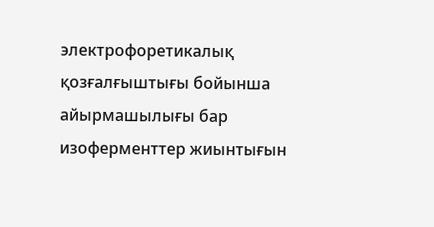электрофоретикалық қозғалғыштығы бойынша айырмашылығы бар изоферменттер жиынтығын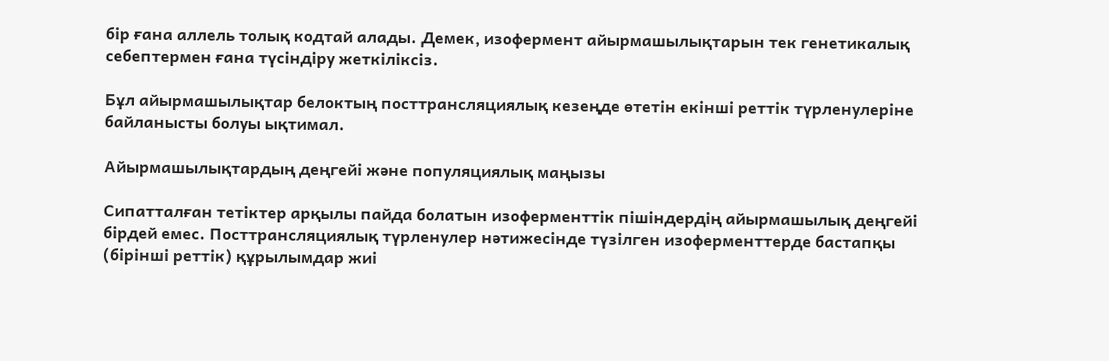бір ғана аллель толық кодтай алады. Демек, изофермент айырмашылықтарын тек генетикалық себептермен ғана түсіндіру жеткіліксіз.

Бұл айырмашылықтар белоктың посттрансляциялық кезеңде өтетін екінші реттік түрленулеріне байланысты болуы ықтимал.

Айырмашылықтардың деңгейі және популяциялық маңызы

Сипатталған тетіктер арқылы пайда болатын изоферменттік пішіндердің айырмашылық деңгейі бірдей емес. Посттрансляциялық түрленулер нәтижесінде түзілген изоферменттерде бастапқы (бірінші реттік) құрылымдар жиі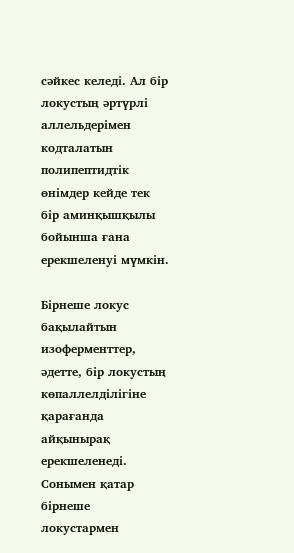сәйкес келеді. Ал бір локустың әртүрлі аллельдерімен кодталатын полипептидтік өнімдер кейде тек бір аминқышқылы бойынша ғана ерекшеленуі мүмкін.

Бірнеше локус бақылайтын изоферменттер, әдетте, бір локустың көпаллелділігіне қарағанда айқынырақ ерекшеленеді. Сонымен қатар бірнеше локустармен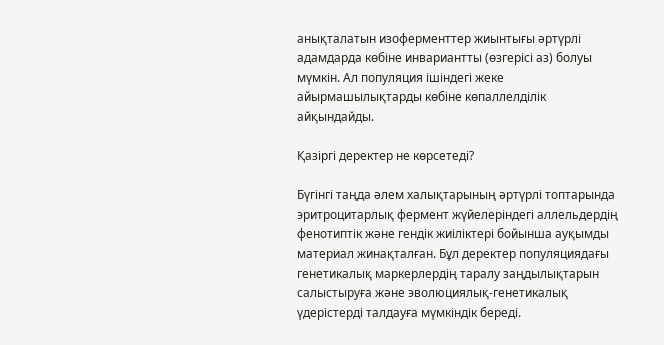анықталатын изоферменттер жиынтығы әртүрлі адамдарда көбіне инвариантты (өзгерісі аз) болуы мүмкін. Ал популяция ішіндегі жеке айырмашылықтарды көбіне көпаллелділік айқындайды.

Қазіргі деректер не көрсетеді?

Бүгінгі таңда әлем халықтарының әртүрлі топтарында эритроцитарлық фермент жүйелеріндегі аллельдердің фенотиптік және гендік жиіліктері бойынша ауқымды материал жинақталған. Бұл деректер популяциядағы генетикалық маркерлердің таралу заңдылықтарын салыстыруға және эволюциялық-генетикалық үдерістерді талдауға мүмкіндік береді.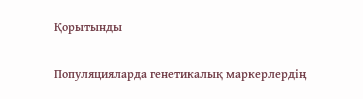Қорытынды

Популяцияларда генетикалық маркерлердің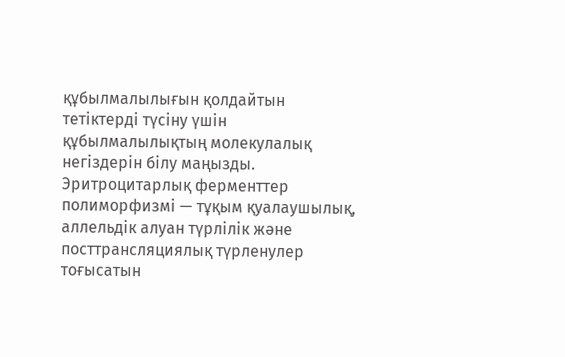құбылмалылығын қолдайтын тетіктерді түсіну үшін құбылмалылықтың молекулалық негіздерін білу маңызды. Эритроцитарлық ферменттер полиморфизмі — тұқым қуалаушылық, аллельдік алуан түрлілік және посттрансляциялық түрленулер тоғысатын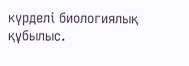күрделі биологиялық құбылыс.